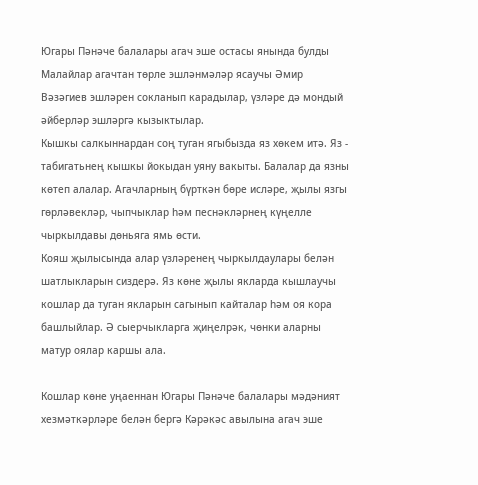Югары Пәнәче балалары агач эше остасы янында булды
Малайлар агачтан төрле эшләнмәләр ясаучы Әмир Вәзәгиев эшләрен сокланып карадылар, үзләре дә мондый әйберләр эшләргә кызыктылар.
Кышкы салкыннардан соң туган ягыбызда яз хөкем итә. Яз - табигатьнең кышкы йокыдан уяну вакыты. Балалар да язны көтеп алалар. Агачларның бүрткән бөре исләре, җылы язгы гөрләвекләр, чыпчыклар һәм песнәкләрнең күңелле чыркылдавы дөньяга ямь өсти.
Кояш җылысында алар үзләренең чыркылдаулары белән шатлыкларын сиздерә. Яз көне җылы якларда кышлаучы кошлар да туган якларын сагынып кайталар һәм оя кора башлыйлар. Ә сыерчыкларга җиңелрәк, чөнки аларны матур оялар каршы ала.

Кошлар көне уңаеннан Югары Пәнәче балалары мәдәният хезмәткәрләре белән бергә Кәрәкәс авылына агач эше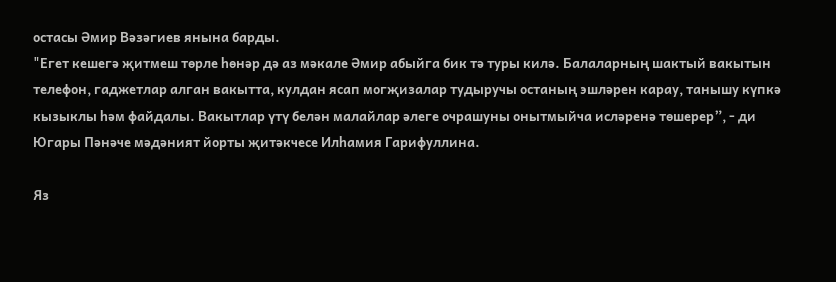остасы Әмир Вәзәгиев янына барды.
"Егет кешегә җитмеш төрле һөнәр дә аз мәкале Әмир абыйга бик тә туры килә. Балаларның шактый вакытын телефон, гаджетлар алган вакытта, кулдан ясап могҗизалар тудыручы останың эшләрен карау, танышу күпкә кызыклы һәм файдалы. Вакытлар үтү белән малайлар әлеге очрашуны онытмыйча исләренә төшерер”, - ди Югары Пәнәче мәдәният йорты җитәкчесе Илһамия Гарифуллина.

Яз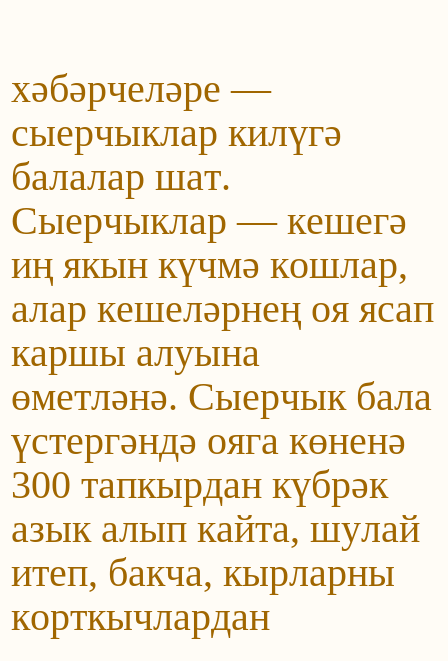хәбәрчеләре — сыерчыклар килүгә балалар шат. Сыерчыклар — кешегә иң якын күчмә кошлар, алар кешеләрнең оя ясап каршы алуына өметләнә. Сыерчык бала үстергәндә ояга көненә 300 тапкырдан күбрәк азык алып кайта, шулай итеп, бакча, кырларны корткычлардан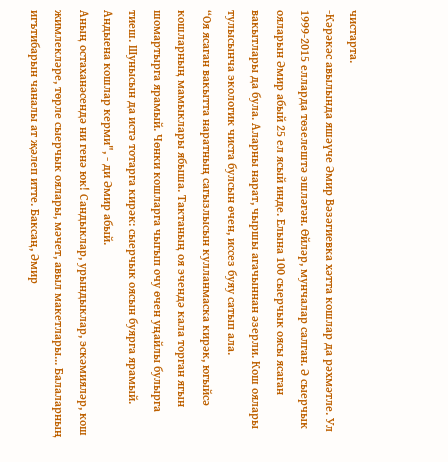чистарта.
-Кәрәкәс авылында яшәүче Әмир Вәзәгиевка хәтта кошлар да рәхмәтле. Ул 1999-2015 елларда төзелештә эшләгән. Өйләр, мунчалар салган. Ә сыерчык ояларын Әмир абый 25 ел ясый инде. Елына 100 сыерчык оясы ясаган вакытлары да була. Аларны нарат, чыршы агачыннан әзерли. Кош оялары тулысынча экологик чиста булсын өчен, иссез буяу сатып ала.
“Оя ясаган вакытта наратның сагызлысын кулланмаска кирәк, югыйсә кошларның мамыклары ябыша. Тактаның оя эчендә кала торган ягын шомартырга ярамый. Чөнки кошларга чыгып очу өчен уңайлы булырга тиеш. Шунысын да истә тотарга кирәк: сыерчык оясын буярга ярамый. Андыена кошлар керми", - ди Әмир абый.
Аның остаханәсендә ни генә юк! Сандыклар, урындыклар, эскәмияләр, кош жимлекләре, төрле сыерчык оялары, мәчет, авыл макетлары... Балаларның игътибарын чаналы ат җәлеп итте. Баксаң, Әмир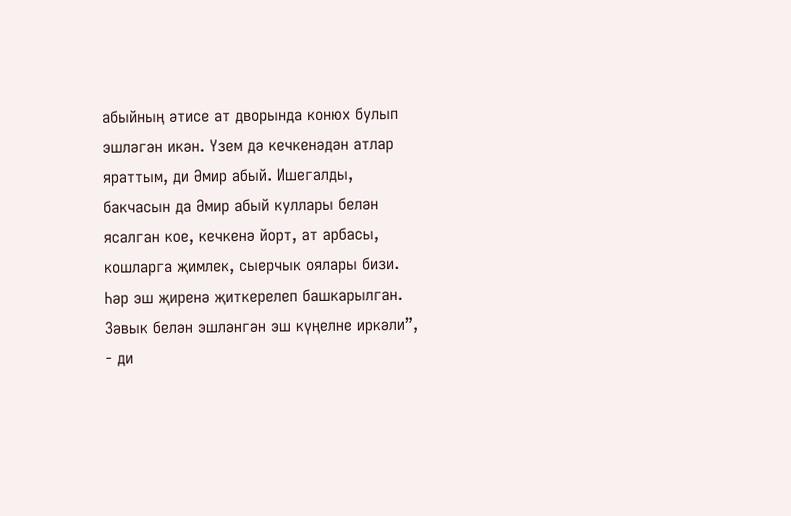абыйның әтисе ат дворында конюх булып эшләгән икән. Үзем дә кечкенәдән атлар яраттым, ди Әмир абый. Ишегалды, бакчасын да Әмир абый куллары белән ясалган кое, кечкенә йорт, ат арбасы, кошларга җимлек, сыерчык оялары бизи. Һәр эш җиренә җиткерелеп башкарылган. Зәвык белән эшләнгән эш күңелне иркәли”, - ди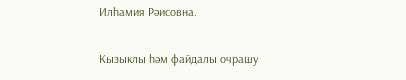Илһамия Рәисовна.

Кызыклы һәм файдалы очрашу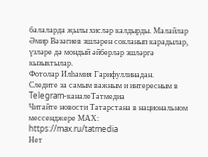балаларда җылы хисләр калдырды. Малайлар Әмир Вәзәгиев эшләрен сокланып карадылар, үзләре дә мондый әйберләр эшләргә кызыктылар.
Фотолар Илһамия Гарифуллинадан.
Следите за самым важным и интересным в Telegram-каналеТатмедиа
Читайте новости Татарстана в национальном мессенджере MАХ: https://max.ru/tatmedia
Нет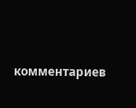комментариев